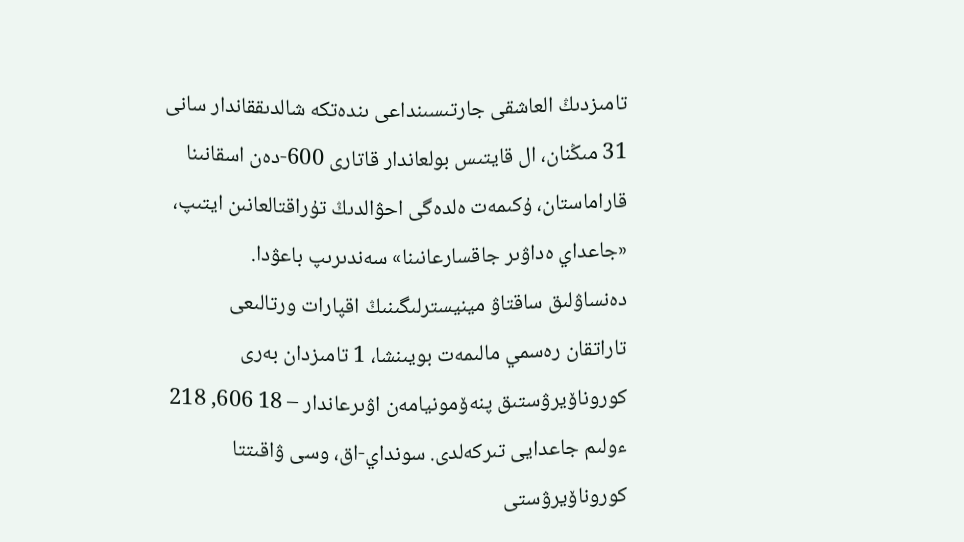تامىزدىڭ العاشقى جارتىسىنداعى ىندەتكە شالدىققاندار سانى 31 مىڭنان، ال قايتىس بولعاندار قاتارى 600-دەن اسقانىنا قاراماستان، ۇكىمەت ەلدەگى احۋالدىڭ تۇراقتالعانىن ايتىپ، «جاعداي ەداۋىر جاقسارعانىنا» سەندىرىپ باعۋدا.
دەنساۋلىق ساقتاۋ مينيسترلىگىنىڭ اقپارات ورتالىعى تاراتقان رەسمي مالىمەت بويىنشا، 1 تامىزدان بەرى كوروناۆيرۋستىق پنەۆمونيامەن اۋىرعاندار – 18 606, 218 ءولىم جاعدايى تىركەلدى. سونداي-اق، وسى ۋاقىتتا كوروناۆيرۋستى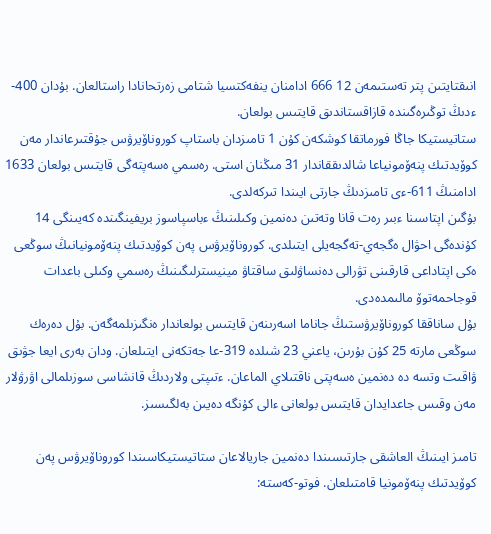انىقتايتىن پتر تەستىمەن 12 666 ادامنان ينفەكتسيا شتامى زەرتحانادا راستالعان. بۇدان 400-ءدىڭ توڭىرەگىندە قازاقستاندىق قايتىس بولعان.
ستاتيستيكا جاڭا فورماتقا كوشكەن كۇن 1 تامىزدان باستاپ كوروناۆيرۋس جۇقتىرعاندار مەن كوۆيدتىك پنەۆمونياعا شالدىققاندار 31 مىڭنان استى. رەسمي ەسەپتەگى قايتىس بولعان 1633 ادامنىڭ 611-ءى تامىزدىڭ جارتى ايىندا تىركەلدى.
بۇگىن اپتاسىنا ءبىر رەت قانا وتەتىن دەنمين وكىلىنىڭ ءباسپاسوز بريفينگىندە كەيىنگى 14 كۇندەگى احۋال ەگجەي-تەگجەيلى ايتىلدى. كوروناۆيرۋس پەن كوۆيدتىك پنەۆمونيانىڭ سوڭعى ەكى اپتاداعى قارقىنى تۋرالى دەنساۋلىق ساقتاۋ مينيسترلىگىنىڭ رەسمي وكىلى باعدات قوجاحمەتوۆ مالىمدەدى.
بۇل ساناققا كوروناۆيرۋستىڭ جاناما اسەرىنەن قايتىس بولعاندار ەنگىزىلمەگەن. بۇل دەرەك سوڭعى مارتە 25 كۇن بۇرىن، ياعني 23 شىلدە 319-عا جەتكەنى ايتىلعان. ودان بەرى ايعا جۋىق ۋاقىت وتسە دە دەنمين ەسەپتى ناقتىلاي الماعان. ءتىپتى ولاردىڭ قانشاسى سوزىلمالى اۋرۋلار مەن وقىس جاعدايدان قايتىس بولعانى ءالى كۇنگە دەيىن بەلگىسىز.

تامىز ايىنىڭ العاشقى جارتىسىندا دەنمين جاريالاعان ستاتيستيكاسىندا كوروناۆيرۋس پەن كوۆيدتىك پنەۆمونيا قامتىلعان. فوتو-كەستە: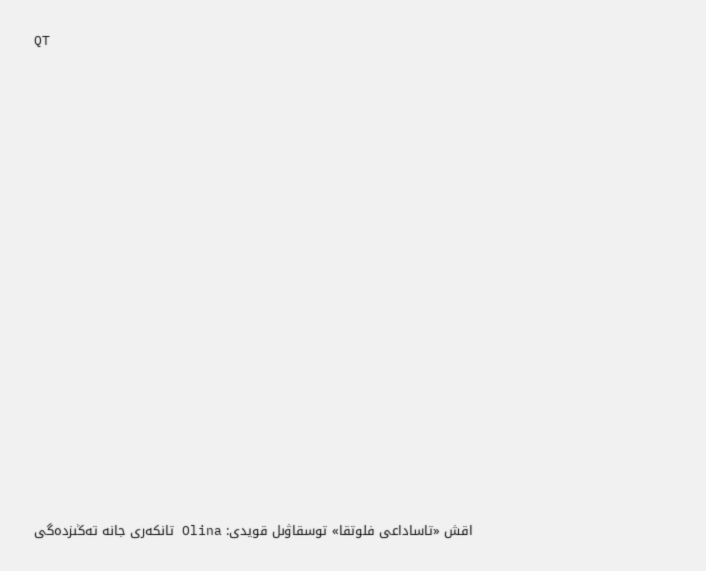QT


















اقش «تاساداعى فلوتقا» توسقاۋىل قويدى: Olina تانكەرى جانە تەڭىزدەگى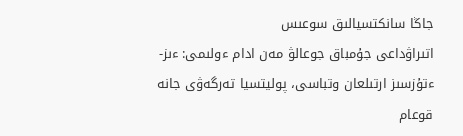جاڭا سانكتسيالىق سوعىس
اتىراۋداعى جۇمباق جوعالۋ مەن ادام ءولىمى: ءىز-ءتۇزسىز ارتىلعان وتباسى، پوليتسيا تەرگەۋى جانە قوعام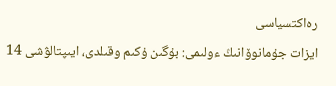رەاكتسياسى
ايزات جۇمانوۆانىڭ ءولىمى: بۇگىن ۇكىم وقىلدى، ايىپتالۋشى 14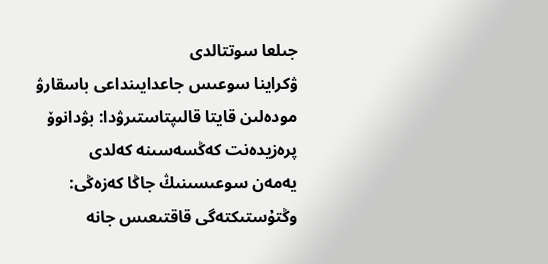جىلعا سوتتالدى
ۋكراينا سوعىس جاعدايىنداعى باسقارۋ مودەلىن قايتا قالىپتاستىرۋدا: بۋدانوۆ پرەزيدەنت كەڭسەسىنە كەلدى
يەمەن سوعىسىنىڭ جاڭا كەزەڭى: وڭتۇستىكتەگى قاقتىعىس جانە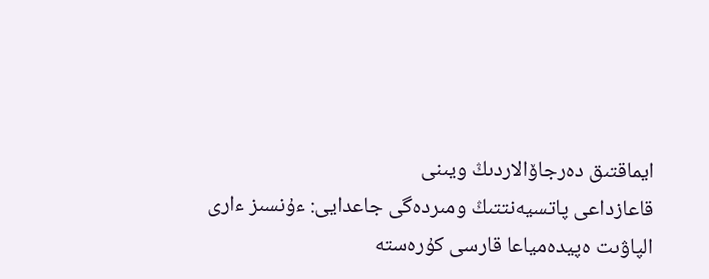ايماقتىق دەرجاۆالاردىڭ ويىنى
قاعازداعى پاتسيەنتتىڭ ومىردەگى جاعدايى: ءۇنسىز ءارى الپاۋىت ەپيدەمياعا قارسى كۇرەستە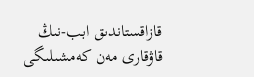قازاقستاندىق ابب-نىڭ قاۋقارى مەن كەمشىلىگى